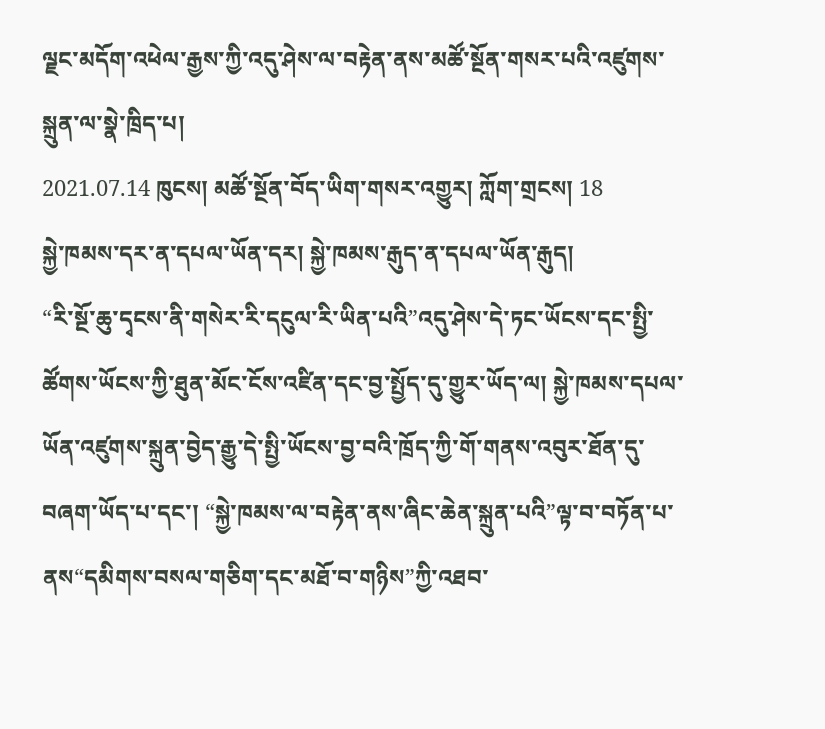ལྗང་མདོག་འཕེལ་རྒྱས་ཀྱི་འདུ་ཤེས་ལ་བརྟེན་ནས་མཚོ་སྔོན་གསར་པའི་འཛུགས་སྐྲུན་ལ་སྣེ་ཁྲིད་པ།
2021.07.14 ཁུངས། མཚོ་སྔོན་བོད་ཡིག་གསར་འགྱུར། ཀློག་གྲངས། 18
སྐྱེ་ཁམས་དར་ན་དཔལ་ཡོན་དར། སྐྱེ་ཁམས་རྒུད་ན་དཔལ་ཡོན་རྒུད།
“རི་སྔོ་ཆུ་དྭངས་ནི་གསེར་རི་དངུལ་རི་ཡིན་པའི”འདུ་ཤེས་དེ་ཏང་ཡོངས་དང་སྤྱི་ཚོགས་ཡོངས་ཀྱི་ཐུན་མོང་ངོས་འཛིན་དང་བྱ་སྤྱོད་དུ་གྱུར་ཡོད་ལ། སྐྱེ་ཁམས་དཔལ་ཡོན་འཛུགས་སྐྲུན་བྱེད་རྒྱུ་དེ་སྤྱི་ཡོངས་བྱ་བའི་ཁྲོད་ཀྱི་གོ་གནས་འབུར་ཐོན་དུ་བཞག་ཡོད་པ་དང་། “སྐྱེ་ཁམས་ལ་བརྟེན་ནས་ཞིང་ཆེན་སྐྲུན་པའི”ལྟ་བ་བཏོན་པ་ནས“དམིགས་བསལ་གཅིག་དང་མཐོ་བ་གཉིས”ཀྱི་འཐབ་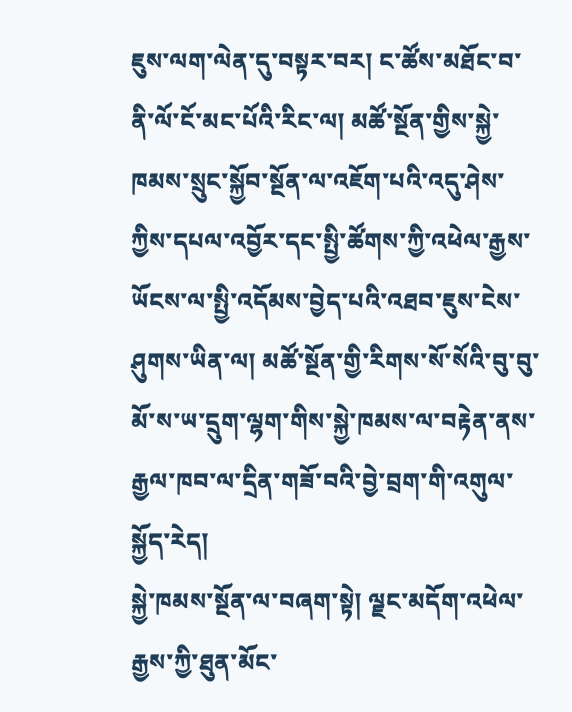ཇུས་ལག་ལེན་དུ་བསྟར་བར། ང་ཚོས་མཐོང་བ་ནི་ལོ་ངོ་མང་པོའི་རིང་ལ། མཚོ་སྔོན་གྱིས་སྐྱེ་ཁམས་སྲུང་སྐྱོབ་སྔོན་ལ་འཇོག་པའི་འདུ་ཤེས་ཀྱིས་དཔལ་འབྱོར་དང་སྤྱི་ཚོགས་ཀྱི་འཕེལ་རྒྱས་ཡོངས་ལ་སྤྱི་འདོམས་བྱེད་པའི་འཐབ་ཇུས་ངེས་ཤུགས་ཡིན་ལ། མཚོ་སྔོན་གྱི་རིགས་སོ་སོའི་བུ་བུ་མོ་ས་ཡ་དྲུག་ལྷག་གིས་སྐྱེ་ཁམས་ལ་བརྟེན་ནས་རྒྱལ་ཁབ་ལ་དྲིན་གཟོ་བའི་བྱེ་བྲག་གི་འགུལ་སྐྱོད་རེད།
སྐྱེ་ཁམས་སྔོན་ལ་བཞག་སྟེ། ལྗང་མདོག་འཕེལ་རྒྱས་ཀྱི་ཐུན་མོང་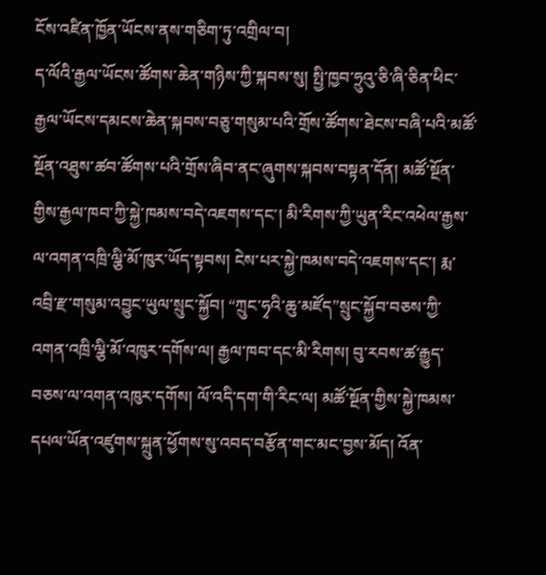ངོས་འཛིན་ཁྱོན་ཡོངས་ནས་གཅིག་ཏུ་འགྲིལ་བ།
ད་ལོའི་རྒྱལ་ཡོངས་ཚོགས་ཆེན་གཉིས་ཀྱི་སྐབས་སུ། སྤྱི་ཁྱབ་ཧྲུའུ་ཅི་ཞི་ཅིན་ཕིང་རྒྱལ་ཡོངས་དམངས་ཆེན་སྐབས་བཅུ་གསུམ་པའི་གྲོས་ཚོགས་ཐེངས་བཞི་པའི་མཚོ་སྔོན་འཐུས་ཚབ་ཚོགས་པའི་གྲོས་ཞིབ་ནང་ཞུགས་སྐབས་བསྟན་དོན། མཚོ་སྔོན་གྱིས་རྒྱལ་ཁབ་ཀྱི་སྐྱེ་ཁམས་བདེ་འཇགས་དང་། མི་རིགས་ཀྱི་ཡུན་རིང་འཕེལ་རྒྱས་ལ་འགན་འཁྲི་ལྕི་མོ་ཁུར་ཡོད་སྟབས། ངེས་པར་སྐྱེ་ཁམས་བདེ་འཇགས་དང་། རྨ་འབྲི་རྫ་གསུམ་འབྱུང་ཡུལ་སྲུང་སྐྱོབ། “ཀྲུང་ཧྭའི་ཆུ་མཛོད”སྲུང་སྐྱོབ་བཅས་ཀྱི་འགན་འཁྲི་ལྕི་མོ་འཁུར་དགོས་ལ། རྒྱལ་ཁབ་དང་མི་རིགས། བུ་རབས་ཚ་རྒྱུད་བཅས་ལ་འགན་འཁུར་དགོས། ལོ་འདི་དག་གི་རིང་ལ། མཚོ་སྔོན་གྱིས་སྐྱེ་ཁམས་དཔལ་ཡོན་འཛུགས་སྐྲུན་ཕྱོགས་སུ་འབད་བརྩོན་གང་མང་བྱས་མོད། འོན་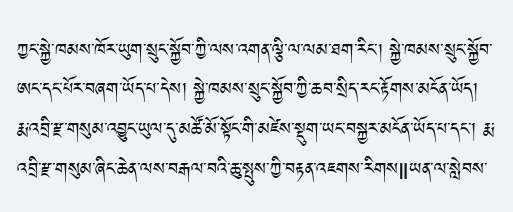ཀྱང་སྐྱེ་ཁམས་ཁོར་ཡུག་སྲུང་སྐྱོབ་ཀྱི་ལས་འགན་ལྕི་ལ་ལམ་ཐག་རིང་། སྐྱེ་ཁམས་སྲུང་སྐྱོབ་ཨང་དང་པོར་བཞག་ཡོད་པ་དེས། སྐྱེ་ཁམས་སྲུང་སྐྱོབ་ཀྱི་ཆབ་སྲིད་རང་རྟོགས་མངོན་ཡོད།
རྨ་འབྲི་རྫ་གསུམ་འབྱུང་ཡུལ་དུ་མཚོ་མོ་སྟོང་གི་མཛེས་སྡུག་ཡང་བསྐྱར་མངོན་ཡོད་པ་དང་། རྨ་འབྲི་རྫ་གསུམ་ཞིང་ཆེན་ལས་བརྒལ་བའི་ཆུ་སྤུས་ཀྱི་བརྟན་འཇགས་རིགསⅡཡན་ལ་སླེབས་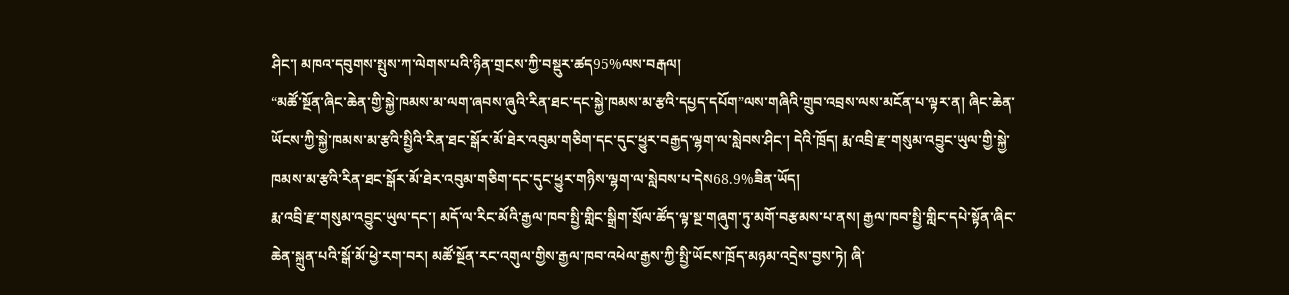ཤིང་། མཁའ་དབུགས་སྤུས་ཀ་ལེགས་པའི་ཉིན་གྲངས་ཀྱི་བསྡུར་ཚད95%ལས་བརྒལ།
“མཚོ་སྔོན་ཞིང་ཆེན་གྱི་སྐྱེ་ཁམས་མ་ལག་ཞབས་ཞུའི་རིན་ཐང་དང་སྐྱེ་ཁམས་མ་རྩའི་དཔྱད་དཔོག”ལས་གཞིའི་གྲུབ་འབྲས་ལས་མངོན་པ་ལྟར་ན། ཞིང་ཆེན་ཡོངས་ཀྱི་སྐྱེ་ཁམས་མ་རྩའི་སྤྱིའི་རིན་ཐང་སྒོར་མོ་ཐེར་འབུམ་གཅིག་དང་དུང་ཕྱུར་བརྒྱད་ལྷག་ལ་སླེབས་ཤིང་། དེའི་ཁྲོད། རྨ་འབྲི་རྫ་གསུམ་འབྱུང་ཡུལ་གྱི་སྐྱེ་ཁམས་མ་རྩའི་རིན་ཐང་སྒོར་མོ་ཐེར་འབུམ་གཅིག་དང་དུང་ཕྱུར་གཉིས་ལྷག་ལ་སླེབས་པ་དེས68.9%ཟིན་ཡོད།
རྨ་འབྲི་རྫ་གསུམ་འབྱུང་ཡུལ་དང་། མདོ་ལ་རིང་མོའི་རྒྱལ་ཁབ་སྤྱི་གླིང་སྒྲིག་སྲོལ་ཚོད་ལྟ་སྔ་གཞུག་ཏུ་མགོ་བརྩམས་པ་ནས། རྒྱལ་ཁབ་སྤྱི་གླིང་དཔེ་སྟོན་ཞིང་ཆེན་སྐྲུན་པའི་སྒོ་མོ་ཕྱེ་རག་བར། མཚོ་སྔོན་རང་འགུལ་གྱིས་རྒྱལ་ཁབ་འཕེལ་རྒྱས་ཀྱི་སྤྱི་ཡོངས་ཁྲོད་མཉམ་འདྲེས་བྱས་ཏེ། ཞི་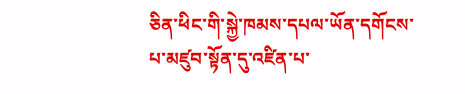ཅིན་ཕིང་གི་སྐྱེ་ཁམས་དཔལ་ཡོན་དགོངས་པ་མཛུབ་སྟོན་དུ་འཛིན་པ་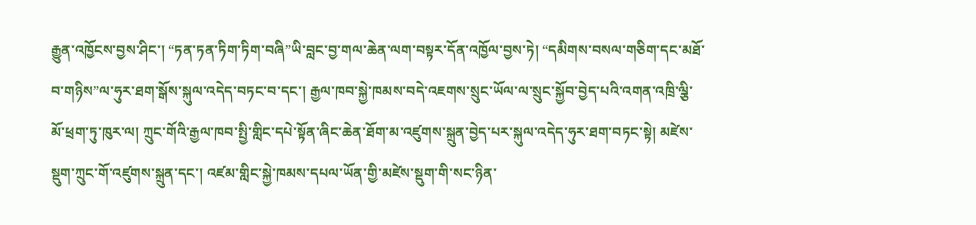རྒྱུན་འཁྱོངས་བྱས་ཤིང་། “ཏན་ཏན་ཏིག་ཏིག་བཞི”ཡི་བླང་བྱ་གལ་ཆེན་ལག་བསྟར་དོན་འཁྱོལ་བྱས་ཏེ། “དམིགས་བསལ་གཅིག་དང་མཐོ་བ་གཉིས”ལ་ཧུར་ཐག་སྒོས་སྐུལ་འདེད་བཏང་བ་དང་། རྒྱལ་ཁབ་སྐྱེ་ཁམས་བདེ་འཇགས་སྲུང་ཡོལ་ལ་སྲུང་སྐྱོབ་བྱེད་པའི་འགན་འཁྲི་ལྕི་མོ་ཕྲག་ཏུ་ཁུར་ལ། ཀྲུང་གོའི་རྒྱལ་ཁབ་སྤྱི་གླིང་དཔེ་སྟོན་ཞིང་ཆེན་ཐོག་མ་འཛུགས་སྐྲུན་བྱེད་པར་སྐུལ་འདེད་ཧུར་ཐག་བཏང་སྟེ། མཛེས་སྡུག་ཀྲུང་གོ་འཛུགས་སྐྲུན་དང་། འཛམ་གླིང་སྐྱེ་ཁམས་དཔལ་ཡོན་གྱི་མཛེས་སྡུག་གི་སང་ཉིན་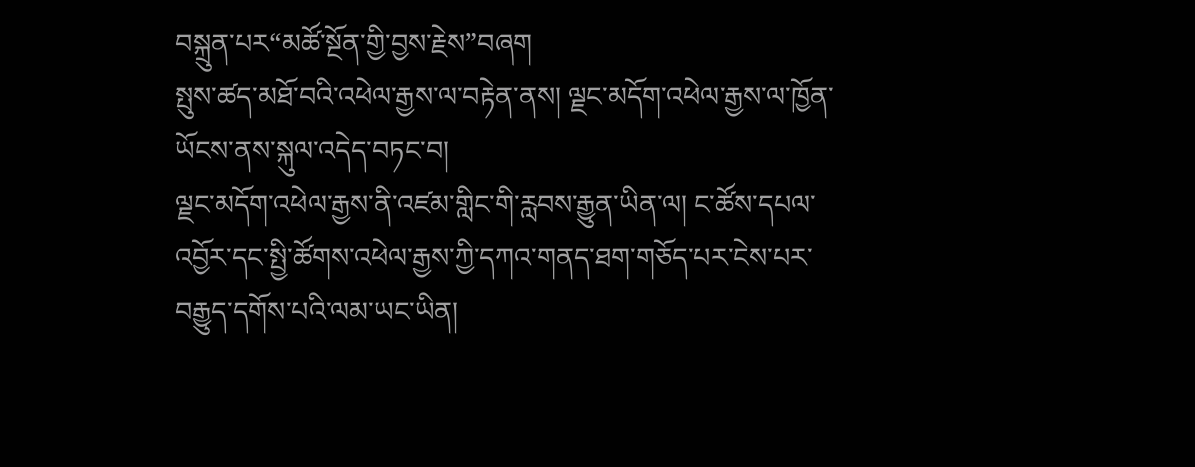བསྐྲུན་པར“མཚོ་སྔོན་གྱི་བྱས་རྗེས”བཞག
སྤུས་ཚད་མཐོ་བའི་འཕེལ་རྒྱས་ལ་བརྟེན་ནས། ལྗང་མདོག་འཕེལ་རྒྱས་ལ་ཁྱོན་ཡོངས་ནས་སྐུལ་འདེད་བཏང་བ།
ལྗང་མདོག་འཕེལ་རྒྱས་ནི་འཛམ་གླིང་གི་རླབས་རྒྱུན་ཡིན་ལ། ང་ཚོས་དཔལ་འབྱོར་དང་སྤྱི་ཚོགས་འཕེལ་རྒྱས་ཀྱི་དཀའ་གནད་ཐག་གཅོད་པར་ངེས་པར་བརྒྱུད་དགོས་པའི་ལམ་ཡང་ཡིན།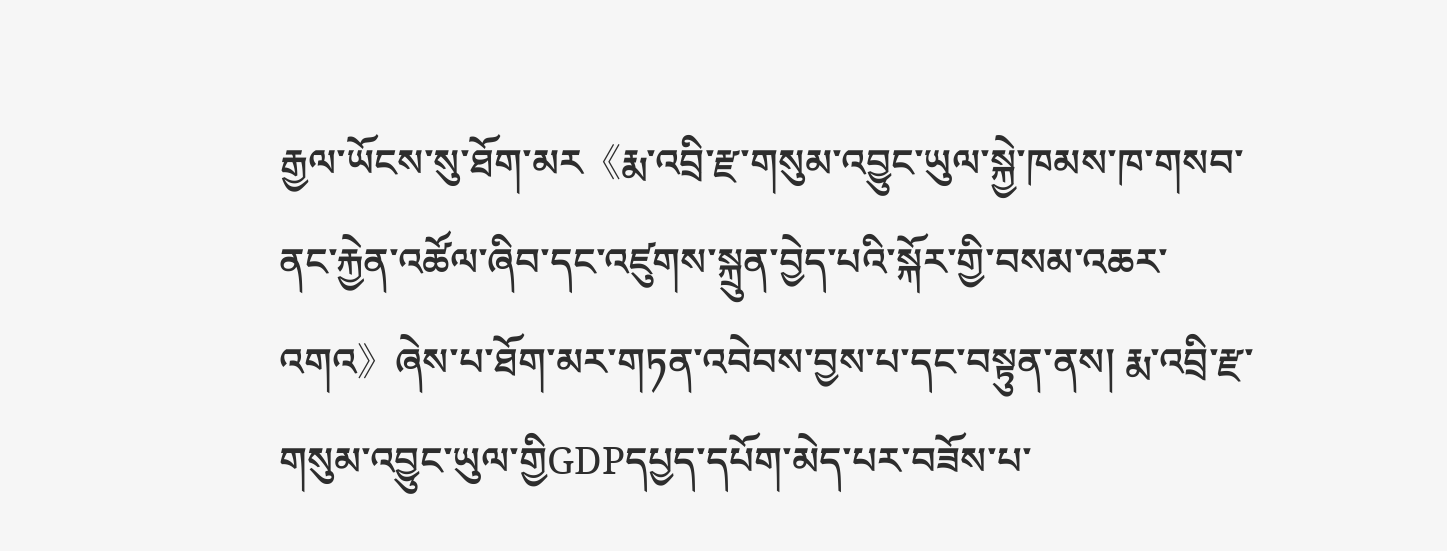རྒྱལ་ཡོངས་སུ་ཐོག་མར《རྨ་འབྲི་རྫ་གསུམ་འབྱུང་ཡུལ་སྐྱེ་ཁམས་ཁ་གསབ་ནང་རྐྱེན་འཚོལ་ཞིབ་དང་འཛུགས་སྐྲུན་བྱེད་པའི་སྐོར་གྱི་བསམ་འཆར་འགའ》ཞེས་པ་ཐོག་མར་གཏན་འབེབས་བྱས་པ་དང་བསྟུན་ནས། རྨ་འབྲི་རྫ་གསུམ་འབྱུང་ཡུལ་གྱིGDPདཔྱད་དཔོག་མེད་པར་བཟོས་པ་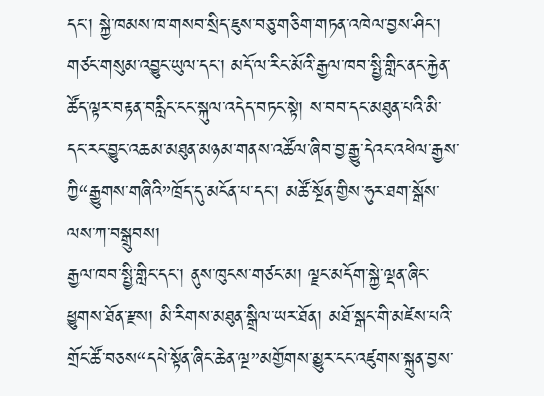དང་། སྐྱེ་ཁམས་ཁ་གསབ་སྲིད་ཇུས་བཅུ་གཅིག་གཏན་འཁེལ་བྱས་ཤིང་། གཙང་གསུམ་འབྱུང་ཡུལ་དང་། མདོ་ལ་རིང་མོའི་རྒྱལ་ཁབ་སྤྱི་གླིང་ནང་རྐྱེན་ཚོད་ལྟར་བརྟན་བརླིང་ངང་སྐུལ་འདེད་བཏང་སྟེ། ས་བབ་དང་མཐུན་པའི་མི་དང་རང་བྱུང་འཆམ་མཐུན་མཉམ་གནས་འཚོལ་ཞིབ་བྱ་རྒྱུ་དེའང་འཕེལ་རྒྱས་ཀྱི“རྒྱུགས་གཞིའི”ཁྲོད་དུ་མངོན་པ་དང་། མཚོ་སྔོན་གྱིས་ཧུར་ཐག་སྒོས་ལས་ཀ་བསྒྲུབས།
རྒྱལ་ཁབ་སྤྱི་གླིང་དང་། ནུས་ཁུངས་གཙང་མ། ལྗང་མདོག་སྐྱེ་ལྡན་ཞིང་ཕྱུགས་ཐོན་རྫས། མི་རིགས་མཐུན་སྒྲིལ་ཡར་ཐོན། མཐོ་སྒང་གི་མཛེས་པའི་གྲོང་ཚོ་བཅས“དཔེ་སྟོན་ཞིང་ཆེན་ལྔ”མགྱོགས་མྱུར་ངང་འཛུགས་སྐྲུན་བྱས་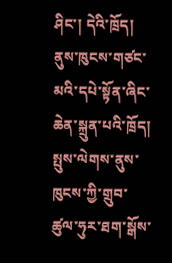ཤིང་། དེའི་ཁྲོད། ནུས་ཁུངས་གཙང་མའི་དཔེ་སྟོན་ཞིང་ཆེན་སྐྲུན་པའི་ཁྲོད། སྤུས་ལེགས་ནུས་ཁུངས་ཀྱི་གྲུབ་ཚུལ་ཧུར་ཐག་སྒོས་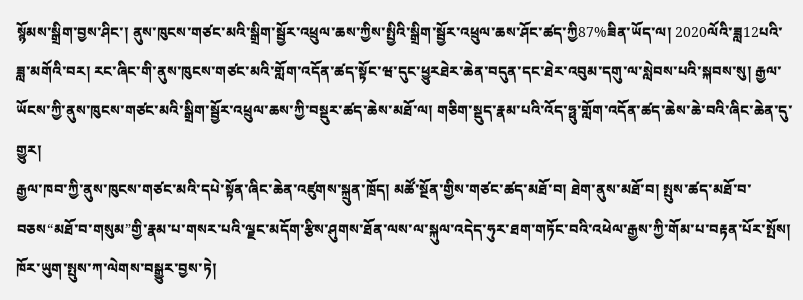སྙོམས་སྒྲིག་བྱས་ཤིང་། ནུས་ཁུངས་གཙང་མའི་སྒྲིག་སྦྱོར་འཕྲུལ་ཆས་ཀྱིས་སྤྱིའི་སྒྲིག་སྦྱོར་འཕྲུལ་ཆས་ཤོང་ཚད་ཀྱི87%ཟིན་ཡོད་ལ། 2020ལོའི་ཟླ12པའི་ཟླ་མགོའི་བར། རང་ཞིང་གི་ནུས་ཁུངས་གཙང་མའི་གློག་འདོན་ཚད་སྟོང་ཝ་དུང་ཕྱུརཐེར་ཆེན་བདུན་དང་ཐེར་འབུམ་དགུ་ལ་སླེབས་པའི་སྐབས་སུ། རྒྱལ་ཡོངས་ཀྱི་ནུས་ཁུངས་གཙང་མའི་སྒྲིག་སྦྱོར་འཕྲུལ་ཆས་ཀྱི་བསྡུར་ཚད་ཆེས་མཐོ་ལ། གཅིག་སྡུད་རྣམ་པའི་འོད་ཧྥུ་གློག་འདོན་ཚད་ཆེས་ཆེ་བའི་ཞིང་ཆེན་དུ་གྱུར།
རྒྱལ་ཁབ་ཀྱི་ནུས་ཁུངས་གཙང་མའི་དཔེ་སྟོན་ཞིང་ཆེན་འཛུགས་སྐྲུན་ཁྲོད། མཚོ་སྔོན་གྱིས་གཙང་ཚད་མཐོ་བ། ཐེག་ནུས་མཐོ་བ། སྤུས་ཚད་མཐོ་བ་བཅས“མཐོ་བ་གསུམ”གྱི་རྣམ་པ་གསར་པའི་ལྗང་མདོག་རྩིས་ཤུགས་ཐོན་ལས་ལ་སྐུལ་འདེད་ཧུར་ཐག་གཏོང་བའི་འཕེལ་རྒྱས་ཀྱི་གོམ་པ་བརྟན་པོར་སྤོས།
ཁོར་ཡུག་སྤུས་ཀ་ལེགས་བསྒྱུར་བྱས་ཏེ།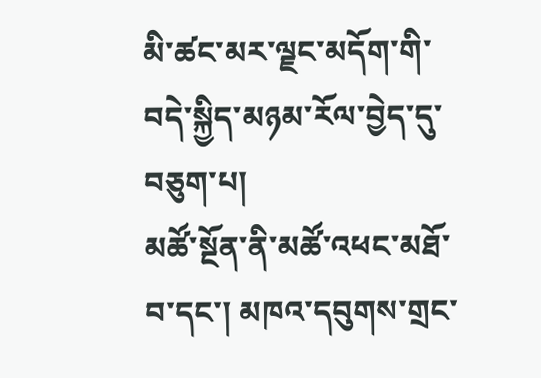མི་ཚང་མར་ལྗང་མདོག་གི་བདེ་སྐྱིད་མཉམ་རོལ་བྱེད་དུ་བཅུག་པ།
མཚོ་སྔོན་ནི་མཚོ་འཕང་མཐོ་བ་དང་། མཁའ་དབུགས་གྲང་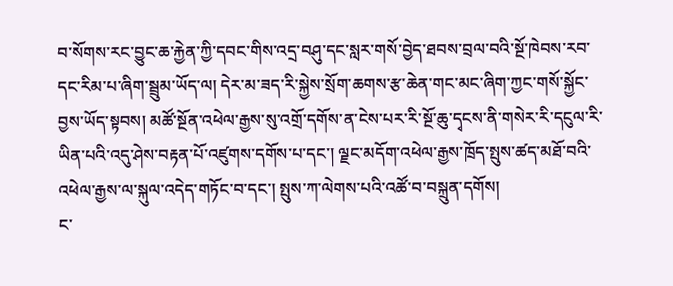བ་སོགས་རང་བྱུང་ཆ་རྐྱེན་ཀྱི་དབང་གིས་འདྲ་བཤུ་དང་སླར་གསོ་བྱེད་ཐབས་བྲལ་བའི་སྔོ་ཁེབས་རབ་དང་རིམ་པ་ཞིག་སྦྲུམ་ཡོད་ལ། དེར་མ་ཟད་རི་སྐྱེས་སྲོག་ཆགས་རྩ་ཆེན་གང་མང་ཞིག་ཀྱང་གསོ་སྐྱོང་བྱས་ཡོད་སྟབས། མཚོ་སྔོན་འཕེལ་རྒྱས་སུ་འགྲོ་དགོས་ན་ངེས་པར་རི་སྔོ་ཆུ་དྭངས་ནི་གསེར་རི་དངུལ་རི་ཡིན་པའི་འདུ་ཤེས་བརྟན་པོ་འཛུགས་དགོས་པ་དང་། ལྗང་མདོག་འཕེལ་རྒྱས་ཁྲོད་སྤུས་ཚད་མཐོ་བའི་འཕེལ་རྒྱས་ལ་སྐུལ་འདེད་གཏོང་བ་དང་། སྤུས་ཀ་ལེགས་པའི་འཚོ་བ་བསྐྲུན་དགོས།
ང་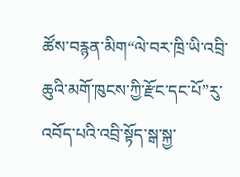ཚོས་བརྙན་མིག“ལེ་བར་ཁྲི་ཡི་འབྲི་ཆུའི་མགོ་ཁུངས་ཀྱི་རྫོང་དང་པོ”རུ་འབོད་པའི་འབྲི་སྟོད་སྒ་སྐྱ་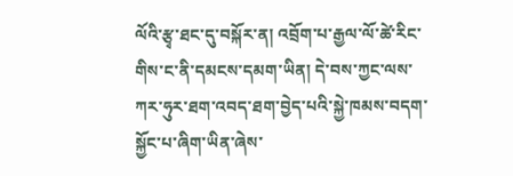ལོའི་རྩྭ་ཐང་དུ་བསྐོར་ན། འབྲོག་པ་རྒྱལ་ལོ་ཚེ་རིང་གིས་ང་ནི་དམངས་དམག་ཡིན། དེ་བས་ཀྱང་ལས་ཀར་ཧུར་ཐག་འབད་ཐག་བྱེད་པའི་སྐྱེ་ཁམས་བདག་སྐྱོང་པ་ཞིག་ཡིན་ཞེས་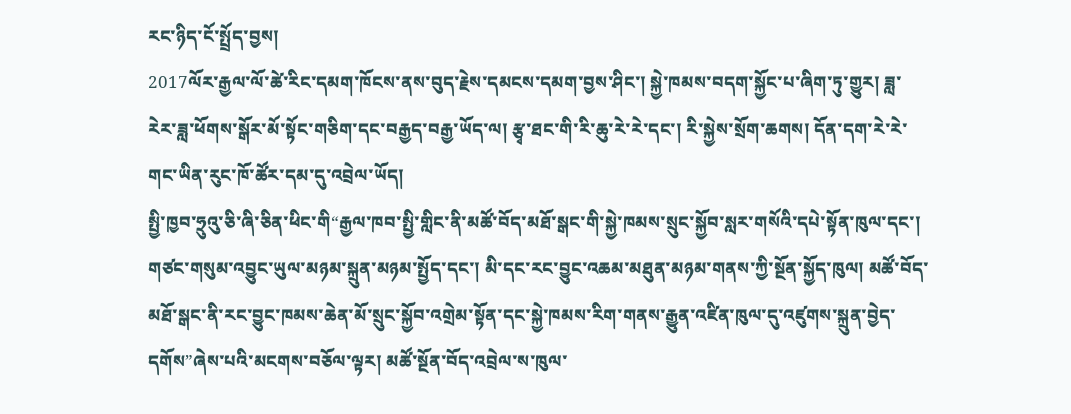རང་ཉིད་ངོ་སྤྲོད་བྱས།
2017ལོར་རྒྱལ་ལོ་ཚེ་རིང་དམག་ཁོངས་ནས་བུད་རྗེས་དམངས་དམག་བྱས་ཤིང་། སྐྱེ་ཁམས་བདག་སྐྱོང་པ་ཞིག་ཏུ་གྱུར། ཟླ་རེར་ཟླ་ཕོགས་སྒོར་མོ་སྟོང་གཅིག་དང་བརྒྱད་བརྒྱ་ཡོད་ལ། རྩྭ་ཐང་གི་རི་ཆུ་རེ་རེ་དང་། རི་སྐྱེས་སྲོག་ཆགས། དོན་དག་རེ་རེ་གང་ཡིན་རུང་ཁོ་ཚོར་དམ་དུ་འབྲེལ་ཡོད།
སྤྱི་ཁྱབ་ཧྲུའུ་ཅི་ཞི་ཅིན་ཕིང་གི“རྒྱལ་ཁབ་སྤྱི་གླིང་ནི་མཚོ་བོད་མཐོ་སྒང་གི་སྐྱེ་ཁམས་སྲུང་སྐྱོབ་སླར་གསོའི་དཔེ་སྟོན་ཁུལ་དང་། གཙང་གསུམ་འབྱུང་ཡུལ་མཉམ་སྐྲུན་མཉམ་སྤྱོད་དང་། མི་དང་རང་བྱུང་འཆམ་མཐུན་མཉམ་གནས་ཀྱི་སྔོན་སྐྱོད་ཁུལ། མཚོ་བོད་མཐོ་སྒང་ནི་རང་བྱུང་ཁམས་ཆེན་མོ་སྲུང་སྐྱོབ་འགྲེམ་སྟོན་དང་སྐྱེ་ཁམས་རིག་གནས་རྒྱུན་འཛིན་ཁུལ་དུ་འཛུགས་སྐྲུན་བྱེད་དགོས”ཞེས་པའི་མངགས་བཅོལ་ལྟར། མཚོ་སྔོན་བོད་འབྲེལ་ས་ཁུལ་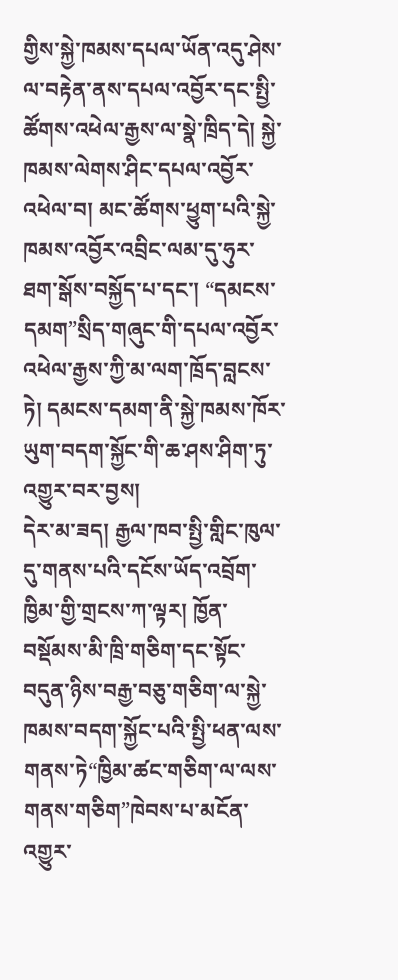གྱིས་སྐྱེ་ཁམས་དཔལ་ཡོན་འདུ་ཤེས་ལ་བརྟེན་ནས་དཔལ་འབྱོར་དང་སྤྱི་ཚོགས་འཕེལ་རྒྱས་ལ་སྣེ་ཁྲིད་དེ། སྐྱེ་ཁམས་ལེགས་ཤིང་དཔལ་འབྱོར་འཕེལ་བ། མང་ཚོགས་ཕྱུག་པའི་སྐྱེ་ཁམས་འབྱོར་འབྲིང་ལམ་དུ་ཧུར་ཐག་སྒོས་བསྐྱོད་པ་དང་། “དམངས་དམག”སྲིད་གཞུང་གི་དཔལ་འབྱོར་འཕེལ་རྒྱས་ཀྱི་མ་ལག་ཁྲོད་བླངས་ཏེ། དམངས་དམག་ནི་སྐྱེ་ཁམས་ཁོར་ཡུག་བདག་སྐྱོང་གི་ཆ་ཤས་ཤིག་ཏུ་འགྱུར་བར་བྱས།
དེར་མ་ཟད། རྒྱལ་ཁབ་སྤྱི་གླིང་ཁུལ་དུ་གནས་པའི་དངོས་ཡོད་འབྲོག་ཁྱིམ་གྱི་གྲངས་ཀ་ལྟར། ཁྱོན་བསྡོམས་མི་ཁྲི་གཅིག་དང་སྟོང་བདུན་ཉིས་བརྒྱ་བཅུ་གཅིག་ལ་སྐྱེ་ཁམས་བདག་སྐྱོང་པའི་སྤྱི་ཕན་ལས་གནས་ཏེ“ཁྱིམ་ཚང་གཅིག་ལ་ལས་གནས་གཅིག”ཁེབས་པ་མངོན་འགྱུར་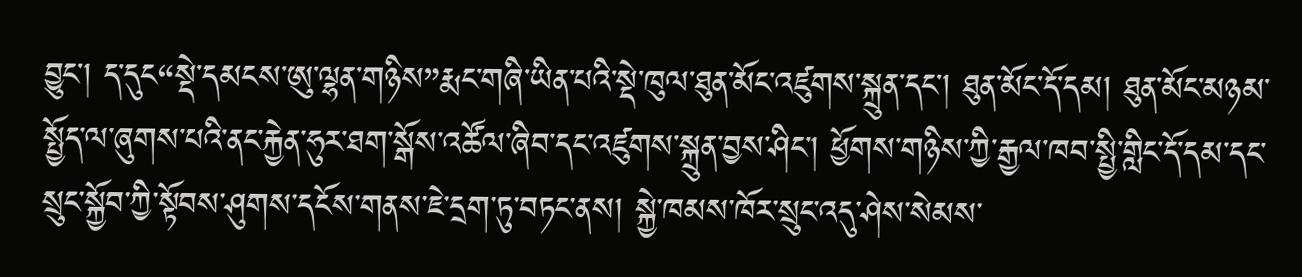བྱུང་། ད་དུང“སྡེ་དམངས་ཨུ་ལྷན་གཉིས”རྨང་གཞི་ཡིན་པའི་སྡེ་ཁུལ་ཐུན་མོང་འཛུགས་སྐྲུན་དང་། ཐུན་མོང་དོ་དམ། ཐུན་མོང་མཉམ་སྤྱོད་ལ་ཞུགས་པའི་ནང་རྐྱེན་ཧུར་ཐག་སྒོས་འཚོལ་ཞིབ་དང་འཛུགས་སྐྲུན་བྱས་ཤིང་། ཕྱོགས་གཉིས་ཀྱི་རྒྱལ་ཁབ་སྤྱི་གླིང་དོ་དམ་དང་སྲུང་སྐྱོབ་ཀྱི་སྟོབས་ཤུགས་དངོས་གནས་ཇེ་དྲག་ཏུ་བཏང་ནས། སྐྱེ་ཁམས་ཁོར་སྲུང་འདུ་ཤེས་སེམས་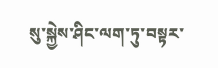སུ་སྐྱེས་ཤིང་ལག་ཏུ་བསྟར་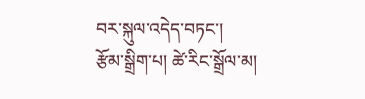བར་སྐུལ་འདེད་བཏང་།
རྩོམ་སྒྲིག་པ། ཚེ་རིང་སྒྲོལ་མ།